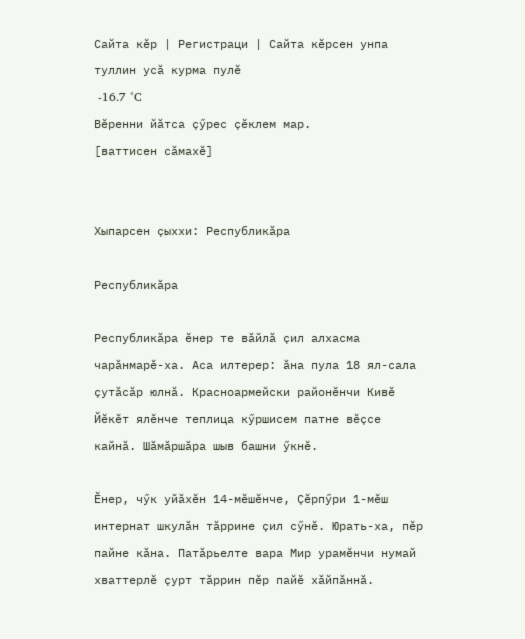Сайта кӗр | Регистраци | Сайта кӗрсен унпа туллин усӑ курма пулӗ
 -16.7 °C
Вӗренни йӑтса ҫӳрес ҫӗклем мар.
[ваттисен сӑмахӗ]


Хыпарсен ҫыххи: Республикӑра

Республикӑра

Республикӑра ӗнер те вӑйлӑ ҫил алхасма чарӑнмарӗ-ха. Аса илтерер: ӑна пула 18 ял-сала ҫутӑсӑр юлнӑ. Красноармейски районӗнчи Кивӗ Йӗкӗт ялӗнче теплица кӳршисем патне вӗҫсе кайнӑ. Шӑмӑршӑра шыв башни ӳкнӗ.

Ӗнер, чӳк уйӑхӗн 14-мӗшӗнче, Ҫӗрпӳри 1-мӗш интернат шкулӑн тӑррине ҫил сӳнӗ. Юрать-ха, пӗр пайне кӑна. Патӑрьелте вара Мир урамӗнчи нумай хваттерлӗ ҫурт тӑррин пӗр пайӗ хӑйпӑннӑ.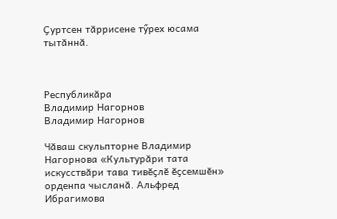Ҫуртсен тӑррисене тӳрех юсама тытӑннӑ.



Республикӑра
Владимир Нагорнов
Владимир Нагорнов

Чӑваш скульпторне Владимир Нагорнова «Культурӑри тата искусствӑри тава тивӗҫлӗ ӗҫсемшӗн» орденпа чысланӑ. Альфред Ибрагимова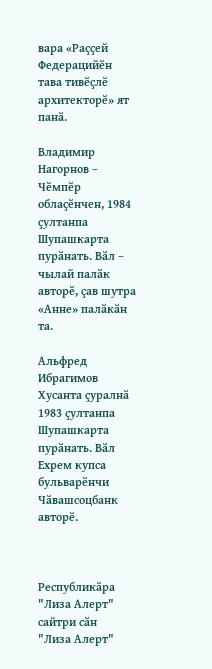вара «Раҫҫей Федерацийӗн тава тивӗҫлӗ архитекторӗ» ят панӑ.

Владимир Нагорнов – Чӗмпӗр облаҫӗнчен, 1984 ҫултанпа Шупашкарта пурӑнать. Вӑл – чылай палӑк авторӗ, ҫав шутра «Анне» палӑкӑн та.

Альфред Ибрагимов Хусанта ҫуралнӑ 1983 ҫултанпа Шупашкарта пурӑнать. Вӑл Ехрем купса бульварӗнчи Чӑвашсоцбанк авторӗ.



Республикӑра
"Лиза Алерт" сайтри сӑн
"Лиза Алерт"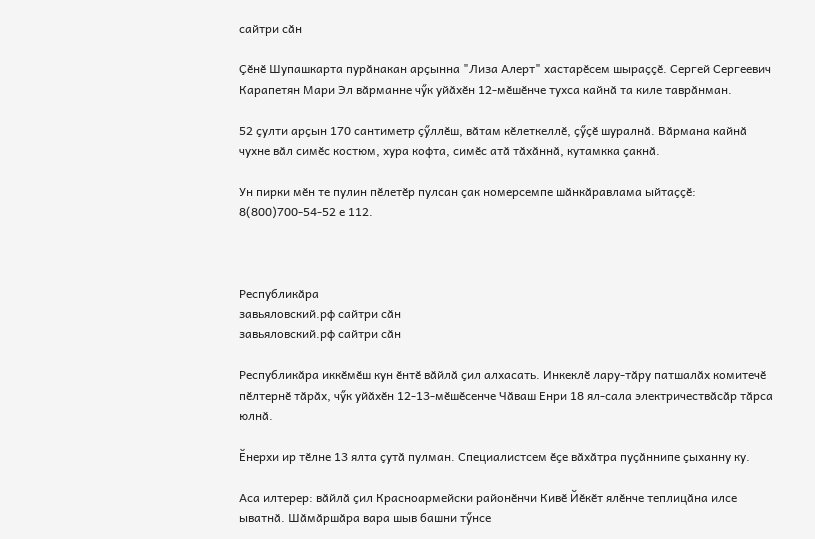сайтри сӑн

Ҫӗнӗ Шупашкарта пурӑнакан арҫынна "Лиза Алерт" хастарӗсем шыраҫҫӗ. Сергей Сергеевич Карапетян Мари Эл вӑрманне чӳк уйӑхӗн 12-мӗшӗнче тухса кайнӑ та киле таврӑнман.

52 ҫулти арҫын 170 сантиметр ҫӳллӗш, вӑтам кӗлеткеллӗ, ҫӳҫӗ шуралнӑ. Вӑрмана кайнӑ чухне вӑл симӗс костюм, хура кофта, симӗс атӑ тӑхӑннӑ, кутамкка ҫакнӑ.

Ун пирки мӗн те пулин пӗлетӗр пулсан ҫак номерсемпе шӑнкӑравлама ыйтаҫҫӗ: 8(800)700-54-52 е 112.



Республикӑра
завьяловский.рф сайтри сӑн
завьяловский.рф сайтри сӑн

Республикӑра иккӗмӗш кун ӗнтӗ вӑйлӑ ҫил алхасать. Инкеклӗ лару-тӑру патшалӑх комитечӗ пӗлтернӗ тӑрӑх, чӳк уйӑхӗн 12-13-мӗшӗсенче Чӑваш Енри 18 ял-сала электричествӑсӑр тӑрса юлнӑ.

Ӗнерхи ир тӗлне 13 ялта ҫутӑ пулман. Специалистсем ӗҫе вӑхӑтра пуҫӑннипе ҫыханну ку.

Аса илтерер: вӑйлӑ ҫил Красноармейски районӗнчи Кивӗ Йӗкӗт ялӗнче теплицӑна илсе ыватнӑ. Шӑмӑршӑра вара шыв башни тӳнсе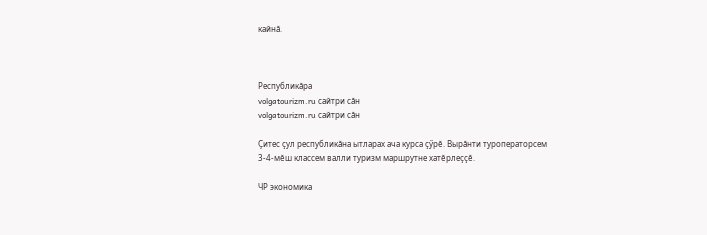кайнӑ.



Республикӑра
volgatourizm.ru сайтри сӑн
volgatourizm.ru сайтри сӑн

Ҫитес ҫул республикӑна ытларах ача курса ҫӳрӗ. Вырӑнти туроператорсем 3-4-мӗш классем валли туризм маршрутне хатӗрлеҫҫӗ.

ЧР экономика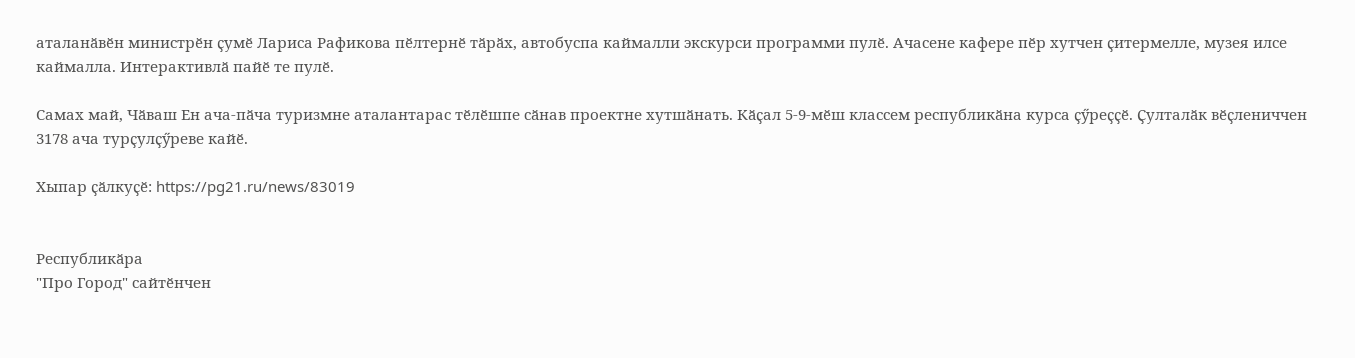аталанӑвӗн министрӗн ҫумӗ Лариса Рафикова пӗлтернӗ тӑрӑх, автобуспа каймалли экскурси программи пулӗ. Ачасене кафере пӗр хутчен ҫитермелле, музея илсе каймалла. Интерактивлӑ пайӗ те пулӗ.

Самах май, Чӑваш Ен ача-пӑча туризмне аталантарас тӗлӗшпе сӑнав проектне хутшӑнать. Кӑҫал 5-9-мӗш классем республикӑна курса ҫӳреҫҫӗ. Ҫулталӑк вӗҫлениччен 3178 ача турҫулҫӳреве кайӗ.

Хыпар ҫӑлкуҫӗ: https://pg21.ru/news/83019


Республикӑра
"Про Город" сайтӗнчен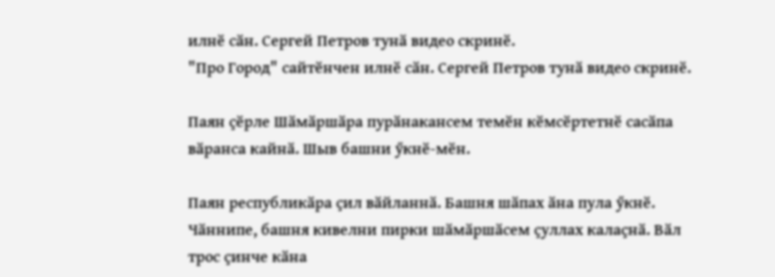илнӗ сӑн. Сергей Петров тунӑ видео скринӗ.
"Про Город" сайтӗнчен илнӗ сӑн. Сергей Петров тунӑ видео скринӗ.

Паян ҫӗрле Шӑмӑршӑра пурӑнакансем темӗн кӗмсӗртетнӗ сасӑпа вӑранса кайнӑ. Шыв башни ӳкнӗ-мӗн.

Паян республикӑра ҫил вӑйланнӑ. Башня шӑпах ӑна пула ӳкнӗ. Чӑннипе, башня кивелни пирки шӑмӑршӑсем ҫуллах калаҫнӑ. Вӑл трос ҫинче кӑна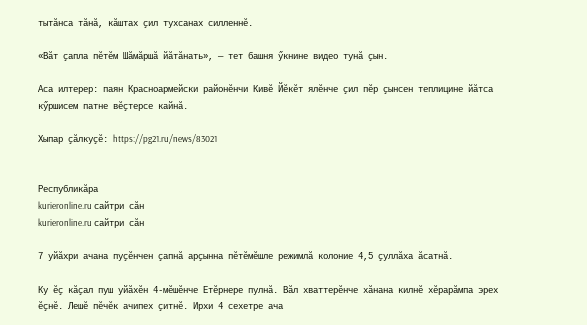тытӑнса тӑнӑ, кӑштах ҫил тухсанах силленнӗ.

«Вӑт ҫапла пӗтӗм Шӑмӑршӑ йӑтӑнать», — тет башня ӳкнине видео тунӑ ҫын.

Аса илтерер: паян Красноармейски районӗнчи Кивӗ Йӗкӗт ялӗнче ҫил пӗр ҫынсен теплицине йӑтса кӳршисем патне вӗҫтерсе кайнӑ.

Хыпар ҫӑлкуҫӗ: https://pg21.ru/news/83021


Республикӑра
kurieronline.ru сайтри сӑн
kurieronline.ru сайтри сӑн

7 уйӑхри ачана пуҫӗнчен ҫапнӑ арҫынна пӗтӗмӗшле режимлӑ колоние 4,5 ҫуллӑха ӑсатнӑ.

Ку ӗҫ кӑҫал пуш уйӑхӗн 4-мӗшӗнче Етӗрнере пулнӑ. Вӑл хваттерӗнче хӑнана килнӗ хӗрарӑмпа эрех ӗҫнӗ. Лешӗ пӗчӗк ачипех ҫитнӗ. Ирхи 4 сехетре ача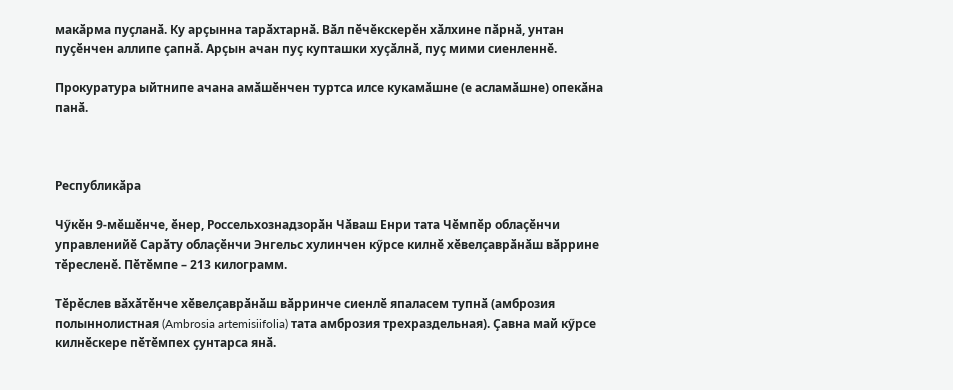макӑрма пуҫланӑ. Ку арҫынна тарӑхтарнӑ. Вӑл пӗчӗкскерӗн хӑлхине пӑрнӑ, унтан пуҫӗнчен аллипе ҫапнӑ. Арҫын ачан пуҫ купташки хуҫӑлнӑ, пуҫ мими сиенленнӗ.

Прокуратура ыйтнипе ачана амӑшӗнчен туртса илсе кукамӑшне (е асламӑшне) опекӑна панӑ.



Республикӑра

Чӳкӗн 9-мӗшӗнче, ӗнер, Россельхознадзорӑн Чӑваш Енри тата Чӗмпӗр облаҫӗнчи управленийӗ Сарӑту облаҫӗнчи Энгельс хулинчен кӳрсе килнӗ хӗвелҫаврӑнӑш вӑррине тӗресленӗ. Пӗтӗмпе – 213 килограмм.

Тӗрӗслев вӑхӑтӗнче хӗвелҫаврӑнӑш вӑрринче сиенлӗ япаласем тупнӑ (амброзия полыннолистная (Ambrosia artemisiifolia) тата амброзия трехраздельная). Ҫавна май кӳрсе килнӗскере пӗтӗмпех ҫунтарса янӑ.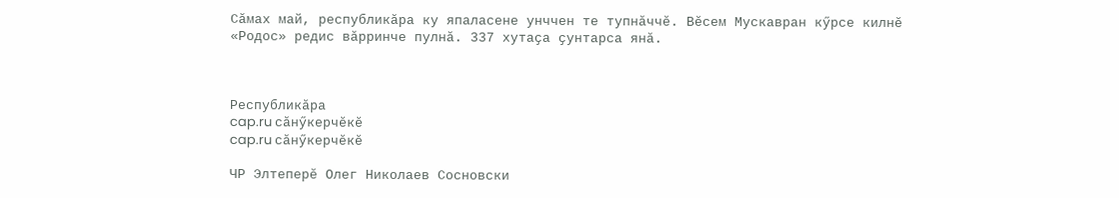Сӑмах май, республикӑра ку япаласене унччен те тупнӑччӗ. Вӗсем Мускавран кӳрсе килнӗ «Родос» редис вӑрринче пулнӑ. 337 хутаҫа ҫунтарса янӑ.



Республикӑра
cap.ru сӑнӳкерчӗкӗ
cap.ru сӑнӳкерчӗкӗ

ЧР Элтеперӗ Олег Николаев Сосновски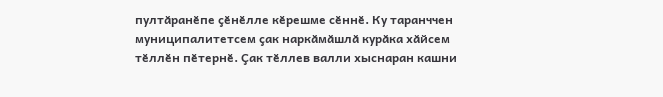пултӑранӗпе ҫӗнӗлле кӗрешме сӗннӗ. Ку таранччен муниципалитетсем ҫак наркӑмӑшлӑ курӑка хӑйсем тӗллӗн пӗтернӗ. Ҫак тӗллев валли хыснаран кашни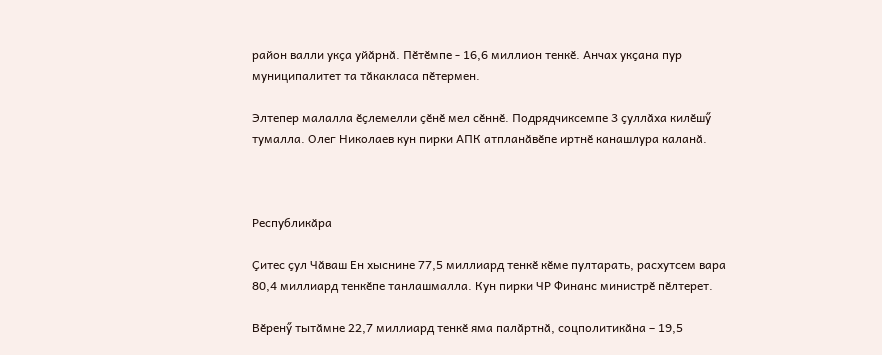район валли укҫа уйӑрнӑ. Пӗтӗмпе - 16,6 миллион тенкӗ. Анчах укҫана пур муниципалитет та тӑкакласа пӗтермен.

Элтепер малалла ӗҫлемелли ҫӗнӗ мел сӗннӗ. Подрядчиксемпе 3 ҫуллӑха килӗшӳ тумалла. Олег Николаев кун пирки АПК атпланӑвӗпе иртнӗ канашлура каланӑ.



Республикӑра

Ҫитес ҫул Чӑваш Ен хыснине 77,5 миллиард тенкӗ кӗме пултарать, расхутсем вара 80,4 миллиард тенкӗпе танлашмалла. Кун пирки ЧР Финанс министрӗ пӗлтерет.

Вӗренӳ тытӑмне 22,7 миллиард тенкӗ яма палӑртнӑ, соцполитикӑна – 19,5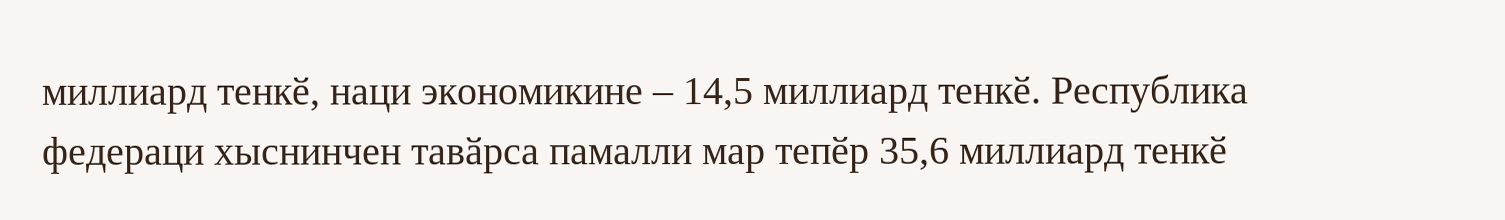миллиард тенкӗ, наци экономикине – 14,5 миллиард тенкӗ. Республика федераци хыснинчен тавӑрса памалли мар тепӗр 35,6 миллиард тенкӗ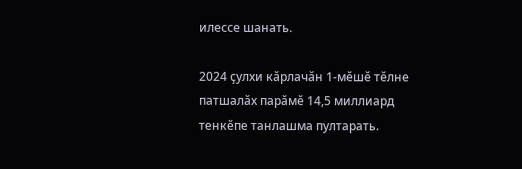илессе шанать.

2024 ҫулхи кӑрлачӑн 1-мӗшӗ тӗлне патшалӑх парӑмӗ 14,5 миллиард тенкӗпе танлашма пултарать.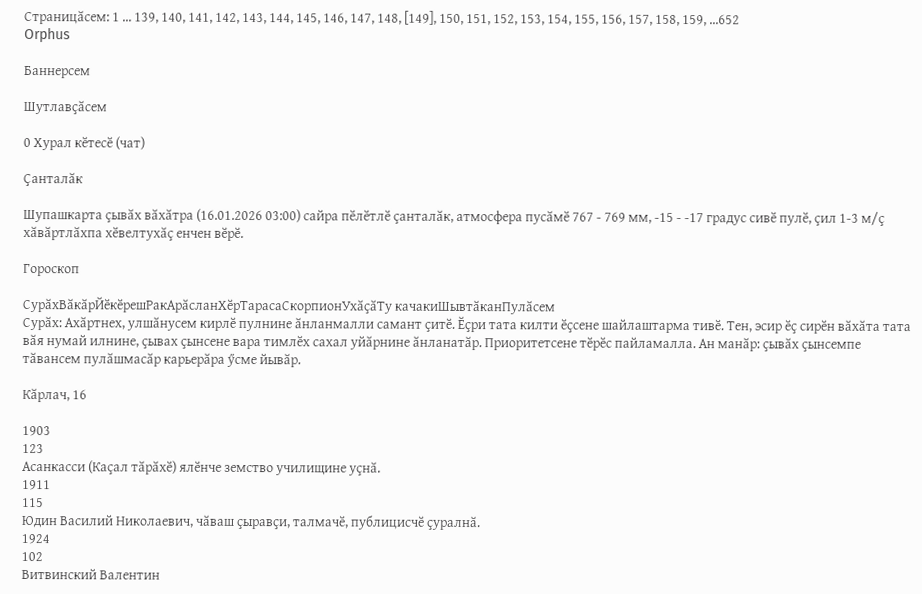Страницӑсем: 1 ... 139, 140, 141, 142, 143, 144, 145, 146, 147, 148, [149], 150, 151, 152, 153, 154, 155, 156, 157, 158, 159, ...652
Orphus

Баннерсем

Шутлавҫӑсем

0 Хурал кӗтесӗ (чат)

Ҫанталӑк

Шупашкарта ҫывӑх вӑхӑтра (16.01.2026 03:00) сайра пӗлӗтлӗ ҫанталӑк, атмосфера пусӑмӗ 767 - 769 мм, -15 - -17 градус сивӗ пулӗ, ҫил 1-3 м/ҫ хӑвӑртлӑхпа хӗвелтухӑҫ енчен вӗрӗ.

Гороскоп

СурӑхВӑкӑрЙӗкӗрешРакАрӑсланХӗрТарасаСкорпионУхӑҫӑТу качакиШывтӑканПулӑсем
Сурӑх: Ахӑртнех, улшӑнусем кирлӗ пулнине ӑнланмалли самант ҫитӗ. Ӗҫри тата килти ӗҫсене шайлаштарма тивӗ. Тен, эсир ӗҫ сирӗн вӑхӑта тата вӑя нумай илнине, ҫывах ҫынсене вара тимлӗх сахал уйӑрнине ӑнланатӑр. Приоритетсене тӗрӗс пайламалла. Ан манӑр: ҫывӑх ҫынсемпе тӑвансем пулӑшмасӑр карьерӑра ӳсме йывӑр.

Кӑрлач, 16

1903
123
Асанкасси (Каҫал тӑрӑхӗ) ялӗнче земство училищине уҫнӑ.
1911
115
Юдин Василий Николаевич, чӑваш ҫыравҫи, талмачӗ, публицисчӗ ҫуралнӑ.
1924
102
Витвинский Валентин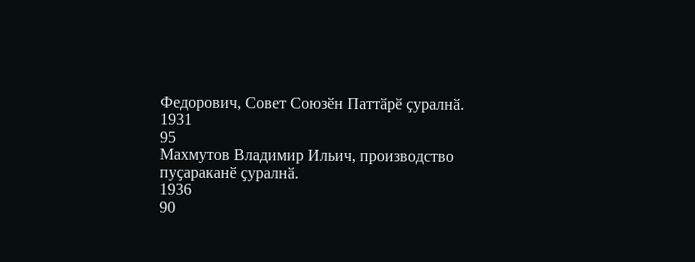Федорович, Совет Союзӗн Паттӑрӗ ҫуралнӑ.
1931
95
Махмутов Владимир Ильич, производство пуҫараканӗ ҫуралнӑ.
1936
90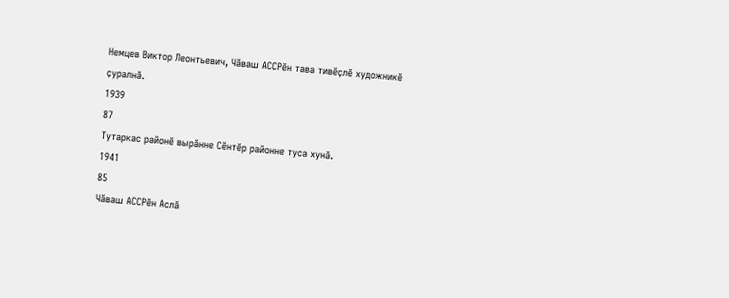Немцев Виктор Леонтьевич, Чӑваш АССРӗн тава тивӗҫлӗ художникӗ ҫуралнӑ.
1939
87
Тутаркас районӗ вырӑнне Сӗнтӗр районне туса хунӑ.
1941
85
Чӑваш АССРӗн Аслӑ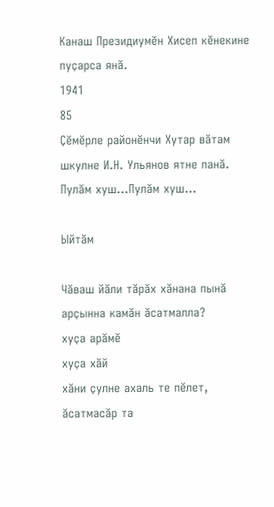Канаш Президиумӗн Хисеп кӗнекине пуҫарса янӑ.
1941
85
Ҫӗмӗрле районӗнчи Хутар вӑтам шкулне И.Н. Ульянов ятне панӑ.
Пулӑм хуш...Пулӑм хуш...

Ыйтӑм

Чӑваш йӑли тӑрӑх хӑнана пынӑ арҫынна камӑн ӑсатмалла?
хуҫа арӑмӗ
хуҫа хӑй
хӑни ҫулне ахаль те пӗлет, ӑсатмасӑр та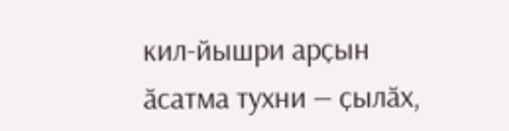кил-йышри арҫын
ӑсатма тухни — ҫылӑх,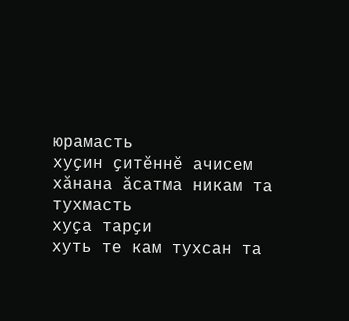юрамасть
хуҫин ҫитӗннӗ ачисем
хӑнана ӑсатма никам та тухмасть
хуҫа тарҫи
хуть те кам тухсан та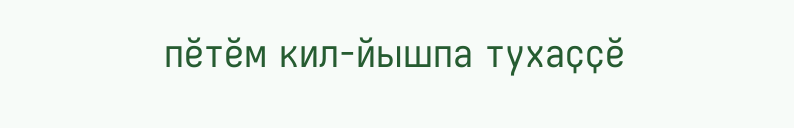пӗтӗм кил-йышпа тухаҫҫӗ